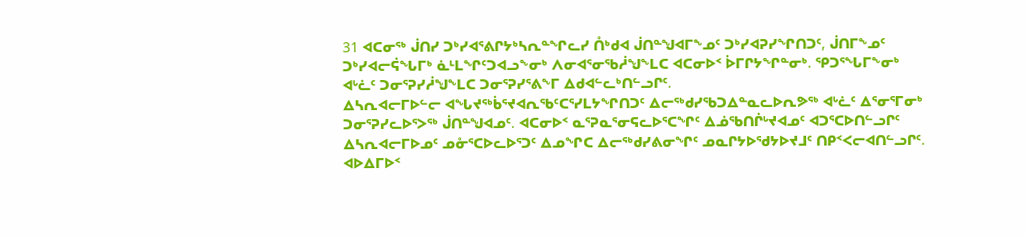31 ᐊᑕᓂᖅ ᒎᑎᓯ ᑐᒃᓯᐊᕐᕕᒋᔭᒃᓴᕆᓐᖏᓚᓯ ᑍᒃᑯᐊ ᒎᑎᓐᖑᐊᒥᖕᓄᑦ ᑐᒃᓯᐊᕈᓯᖏᑎᑐᑦ, ᒎᑎᒥᖕᓄᑦ ᑐᒃᓯᐊᓕᕌᖓᒥᒃ ᓈᒻᒪᖏᑦᑐᐊᓗᖕᓂᒃ ᐱᓂᐊᕐᓂᖃᓲᖑᖕᒪᑕ ᐊᑕᓂᐅᑉ ᐆᒥᒋᔭᖏᓐᓂᒃ. ᕿᑐᕐᖓᒥᖕᓂᒃ ᐊᒡᓛᑦ ᑐᓂᕐᕈᓯᓲᖑᖕᒪᑕ ᑐᓂᕐᕈᓯᕐᕕᖕᒥ ᐃᑯᐊᓪᓚᒃᑎᓪᓗᒋᑦ.
ᐃᓴᕆᐊᓕᒥᐅᓪᓕ ᐊᖓᔪᖅᑳᕐᔪᐊᕆᖃᑦᑕᕐᓯᒪᔭᖏᑎᑐᑦ ᐃᓕᖅᑯᓯᖃᑐᐃᓐᓇᓚᐅᕆᕗᖅ ᐊᒡᓛᑦ ᐃᕐᓂᕐᒥᓂᒃ ᑐᓂᕐᕈᓯᓚᐅᕐᐳᖅ ᒎᑎᓐᖑᐊᓄᑦ. ᐊᑕᓂᐅᑉ ᓇᕐᕈᓇᕐᓂᕋᓚᐅᕐᑕᖏᑦ ᐃᓅᖃᑎᒌᒡᔪᐊᓄᑦ ᐊᑐᕐᑕᐅᑎᓪᓗᒋᑦ ᐃᓴᕆᐊᓕᒥᐅᓄᑦ ᓄᓁᕐᑕᐅᓚᐅᕐᑐᑦ ᐃᓄᖏᑕ ᐃᓕᖅᑯᓯᕕᓂᖏᑦ ᓄᓇᒋᔭᐅᖁᔭᐅᔪᒧᑦ ᑎᑭᑉᐸᓕᐊᑎᓪᓗᒋᑦ.
ᐊᐅᐃᒥᐅᑉ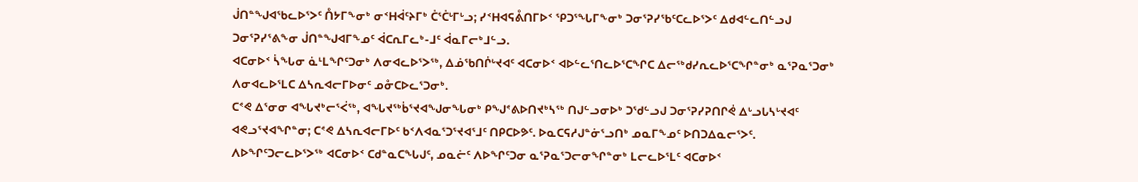ᒎᑎᓐᖑᐊᖃᓚᐅᕐᐳᑦ ᑍᔭᒥᖕᓂᒃ ᓂᑉᕼᐋᑦᔨᒥᒃ ᑖᕐᑖᒡᒥᒡᓗ; ᓯᑉᕼᐊᕋᕔᑎᒥᐅᑉ ᕿᑐᕐᖓᒥᖕᓂᒃ ᑐᓂᕐᕈᓯᖃᑦᑕᓚᐅᕐᐳᑦ ᐃᑯᐊᓪᓚᑎᓪᓗᒍ ᑐᓂᕐᕈᓯᕐᕕᖕᓂ ᒎᑎᓐᖑᐊᒥᖕᓄᑦ ᐋᑕᕆᒥᓚᒃ-ᒧᑦ ᐋᓇᒥᓕᒃᒧᓪᓗ.
ᐊᑕᓂᐅᑉ ᓵᖓᓂ ᓈᒻᒪᖏᑦᑐᓂᒃ ᐱᓂᐊᓚᐅᕐᐳᖅ, ᐃᓅᖃᑎᒌᒡᔪᐊᑦ ᐊᑕᓂᐅᑉ ᐊᐅᓪᓚᕐᑎᓚᐅᕐᑕᖏᑕ ᐃᓕᖅᑯᓯᕆᓚᐅᕐᑕᖏᓐᓂᒃ ᓇᕐᕈᓇᕐᑐᓂᒃ ᐱᓂᐊᓚᐅᕐᒪᑕ ᐃᓴᕆᐊᓕᒥᐅᓂᑦ ᓄᓁᑕᐅᓚᕐᑐᓂᒃ.
ᑕᕝᕙ ᐃᕐᓂᓂ ᐊᖓᔪᒃᓕᕐᐹᖅ, ᐊᖓᔪᖅᑳᕐᔪᐊᖑᓂᖓᓂᒃ ᑭᖑᕝᕕᐅᑎᔪᒃᓴᖅ ᑎᒍᓪᓗᓂᐅᒃ ᑐᖁᓪᓗᒍ ᑐᓂᕐᕈᓯᕈᑎᒋᕚ ᐃᒡᓗᒐᓴᒡᔪᐊᑦ ᐊᕙᓗᕐᔪᐊᖏᓐᓂ; ᑕᕝᕙ ᐃᓴᕆᐊᓕᒥᐅᑦ ᑲᑉᐱᐊᓇᕐᑐᕐᔪᐊᕐᒧᑦ ᑎᑭᑕᐅᕗᑦ. ᐅᓇᑕᕋᓱᒍᓐᓃᕐᓗᑎᒃ ᓄᓇᒥᖕᓄᑦ ᐅᑎᑐᐃᓇᓕᕐᐳᑦ.
ᐱᐅᖏᑦᑐᓕᓚᐅᕐᐳᖅ ᐊᑕᓂᐅᑉ ᑕᑯᓐᓇᑕᖓᒍᑦ, ᓄᓇᓖᑦ ᐱᐅᖏᑦᑐᓂ ᓇᕐᕈᓇᕐᑐᓕᓂᖏᓐᓂᒃ ᒪᓕᓚᐅᕐᒪᑦ ᐊᑕᓂᐅᑉ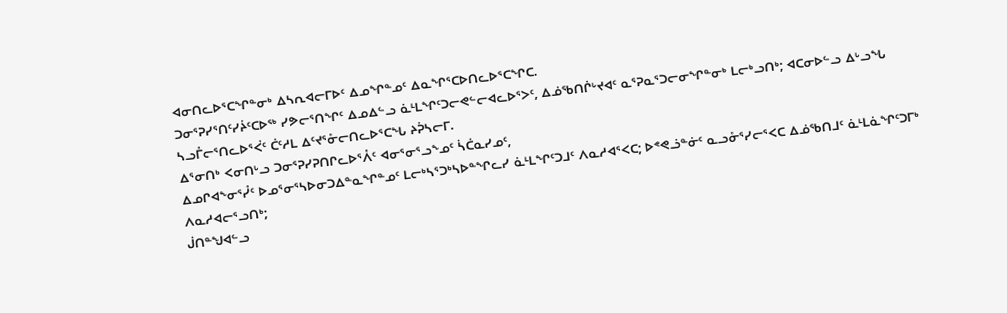ᐊᓂᑎᓚᐅᕐᑕᖏᓐᓂᒃ ᐃᓴᕆᐊᓕᒥᐅᑦ ᐃᓄᖏᓐᓄᑦ ᐃᓇᖏᕐᑕᐅᑎᓚᐅᕐᑕᖏᑕ.
ᑐᓂᕐᕈᓯᕐᑎᑦᓯᔩᑦᑕᐅᖅ ᓯᕗᓕᕐᑎᖏᑦ ᐃᓄᐃᓪᓗ ᓈᒻᒪᖏᑦᑐᓕᕙᓪᓕᐊᓚᐅᕐᐳᑦ, ᐃᓅᖃᑎᒌᒡᔪᐊᑦ ᓇᕐᕈᓇᕐᑐᓕᓂᖏᓐᓂᒃ ᒪᓕᒃᓗᑎᒃ; ᐊᑕᓂᐅᓪᓗ ᐃᒡᓗᖓ ᓴᓗᒤᓕᕐᑎᓚᐅᕐᐹᑦ ᑖᑦᓱᒪ ᐃᑦᔪᕐᓁᓕᑎᓚᐅᕐᑕᖓ ᔨᕉᓴᓕᒥ.
ᐃᕐᓂᑎᒃ ᐸᓂᑎᒡᓗ ᑐᓂᕐᕈᓯᕈᑎᒋᓚᐅᕐᐰᑦ ᐊᓂᕐᓂᕐᓗᖕᓄᑦ ᓵᑖᓇᓯᓄᑦ,
ᐃᓄᒋᐊᖕᓂᕐᓮᑦ ᐅᓄᕐᓂᕐᓴᐅᓂᑐᐃᓐᓇᖏᓐᓄᑦ ᒪᓕᒃᓴᕐᑐᒃᓴᐅᓐᖏᓚᓯ ᓈᒻᒪᖏᑦᑐᒧᑦ ᐱᓇᓱᐊᕐᐸᑕ; ᐅᕝᕙᓘᓐᓃᑦ ᓇᓗᓁᕐᓯᓕᕐᐸᑕ ᐃᓅᖃᑎᒧᑦ ᓈᒻᒪᓈᖏᑦᑐᒥᒃ ᐱᓇᓱᐊᓕᕐᓗᑎᒃ;
ᒎᑎᓐᖑᐊᓪᓗ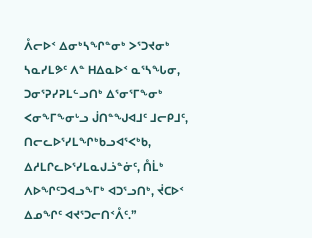ᐰᓕᐅᑉ ᐃᓂᒃᓴᖏᓐᓂᒃ ᐳᕐᑐᔪᓂᒃ ᓴᓇᓯᒪᕗᑦ ᐱᓐ ᕼᐃᓇᐅᑉ ᓇᕐᓴᖓᓂ, ᑐᓂᕐᕈᓯᕈᒪᓪᓗᑎᒃ ᐃᕐᓂᕐᒥᖕᓂᒃ ᐸᓂᖕᒥᖕᓂᒡᓗ ᒎᑎᓐᖑᐊᒧᑦ ᒧᓕᑭᒧᑦ, ᑎᓕᓚᐅᕐᓯᒪᖏᒃᑲᓗᐊᕐᐸᒃᑲ, ᐃᓱᒪᒋᓚᐅᕐᓯᒪᓇᒍᓘᓐᓃᑦ, ᑍᒫᒃ ᐱᐅᖏᑦᑐᐊᓗᖕᒥᒃ ᐊᑐᕐᓗᑎᒃ, ᔫᑕᐅᑉ ᐃᓄᖏᑦ ᐊᔪᕐᑐᓕᑎᑉᐰᑦ.”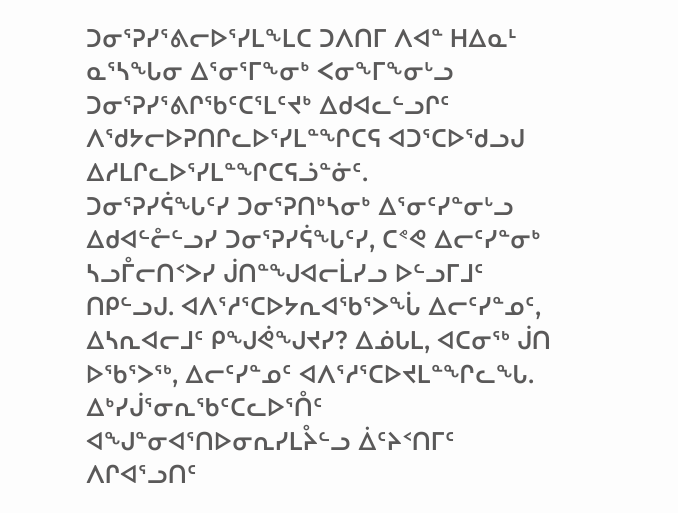ᑐᓂᕐᕈᓯᕐᕕᓕᐅᕐᓯᒪᖕᒪᑕ ᑐᐱᑎᒥ ᐱᐊᓐ ᕼᐃᓇᒻ ᓇᕐᓴᖓᓂ ᐃᕐᓂᕐᒥᖕᓂᒃ ᐸᓂᖕᒥᖕᓂᒡᓗ ᑐᓂᕐᕈᓯᕐᕕᒋᖃᑦᑕᕐᒪᑦᔪᒃ ᐃᑯᐊᓚᓪᓗᒋᑦ ᐱᖁᔭᓕᐅᕈᑎᒋᓚᐅᕐᓯᒪᓐᖏᑕᕋ ᐊᑐᕐᑕᐅᖁᓗᒍ ᐃᓱᒪᒋᓚᐅᕐᓯᒪᓐᖏᑕᕋᓘᓐᓃᑦ.
ᑐᓂᕐᕈᓯᕌᖓᑦᓯ ᑐᓂᕐᕈᑎᒃᓴᓂᒃ ᐃᕐᓂᑦᓯᓐᓂᒡᓗ ᐃᑯᐊᓪᓔᓪᓗᓯ ᑐᓂᕐᕈᓯᕌᖓᑦᓯ, ᑕᕝᕙ ᐃᓕᑦᓯᓐᓂᒃ ᓴᓗᒤᓕᑎᑉᐳᓯ ᒎᑎᓐᖑᐊᓕᒫᓯᓗ ᐅᓪᓗᒥᒧᑦ ᑎᑭᓪᓗᒍ. ᐊᐱᕐᓱᕐᑕᐅᔭᕆᐊᖃᕐᐳᖔ ᐃᓕᑦᓯᓐᓄᑦ, ᐃᓴᕆᐊᓕᒧᑦ ᑭᖑᕚᖑᔪᓯ? ᐃᓅᒐᒪ, ᐊᑕᓂᖅ ᒎᑎ ᐅᖃᕐᐳᖅ, ᐃᓕᑦᓯᓐᓄᑦ ᐊᐱᕐᓱᕐᑕᐅᔪᒪᓐᖏᓚᖓ.
ᐃᒃᓯᒎᕐᓂᕆᖃᑦᑕᓚᐅᕐᑍᑦ ᐊᖑᓐᓂᐊᕐᑎᐅᓂᕆᓯᒪᔧᓪᓗ ᐄᑦᔨᑉᑎᒥᑦ ᐱᒋᐊᕐᓗᑎᑦ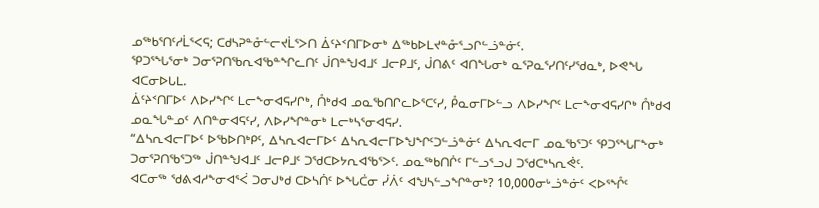ᓄᖅᑲᕐᑎᑦᓱᒫᕐᐸᕋ; ᑕᑯᓴᕈᓐᓁᓪᓕᔪᒫᕐᐳᑎ ᐄᑦᔨᑉᑎᒥᐅᓂᒃ ᐃᖅᑲᐅᒪᔪᓐᓁᕐᓗᒋᓪᓘᓐᓃᑦ.
ᕿᑐᕐᖓᕐᓂᒃ ᑐᓂᕐᕈᑎᖃᕆᐊᖃᓐᖏᓚᑎᑦ ᒎᑎᓐᖑᐊᒧᑦ ᒧᓕᑭᒧᑦ, ᒎᑎᕕᑦ ᐊᑎᖓᓂᒃ ᓇᕐᕈᓇᕐᓯᑎᑦᓯᖁᓇᒃ, ᐅᕙᖓ ᐊᑕᓂᐅᒐᒪ.
ᐄᑦᔨᑉᑎᒥᐅᑦ ᐱᐅᓯᖏᑦ ᒪᓕᖕᓂᐊᕋᓯᒋᒃ, ᑍᒃᑯᐊ ᓄᓇᖃᑎᒋᓚᐅᕐᑕᑦᓯ, ᑬᓇᓂᒥᐅᓪᓗ ᐱᐅᓯᖏᑦ ᒪᓕᖕᓂᐊᕋᓯᒋᒃ ᑍᒃᑯᐊ ᓄᓇᖓᓐᓄᑦ ᐱᑎᓐᓂᐊᕋᑦᓯ, ᐱᐅᓯᖏᓐᓂᒃ ᒪᓕᒃᓴᕐᓂᐊᕋᓯ.
“ᐃᓴᕆᐊᓕᒥᐅᑦ ᐅᖃᐅᑎᒃᑭᑦ, ᐃᓴᕆᐊᓕᒥᐅᑦ ᐃᓴᕆᐊᓕᒥᐅᖑᖏᑦᑐᓪᓘᓐᓃᑦ ᐃᓴᕆᐊᓕᒥ ᓄᓇᖃᕐᑐᑦ ᕿᑐᕐᖓᒥᖕᓂᒃ ᑐᓂᕐᕈᑎᖃᕐᑐᖅ ᒎᑎᓐᖑᐊᒧᑦ ᒧᓕᑭᒧᑦ ᑐᖁᑕᐅᔭᕆᐊᖃᕐᐳᑦ. ᓄᓇᖅᑲᑎᒌᑦ ᒥᓪᓗᕐᓗᒍ ᑐᖁᑕᒃᓴᕆᕚᑦ.
ᐊᑕᓂᖅ ᖁᕕᐊᓱᖕᓂᐊᕐᐹ ᑐᓂᒍᒃᑯ ᑕᐅᓴᑏᑦ ᐅᖓᑖᓂ ᓰᐲᑦ ᐊᖑᓴᓪᓗᖏᓐᓂᒃ? 10,000ᓂᒡᓘᓐᓃᑦ ᐸᐅᕐᖎᑦ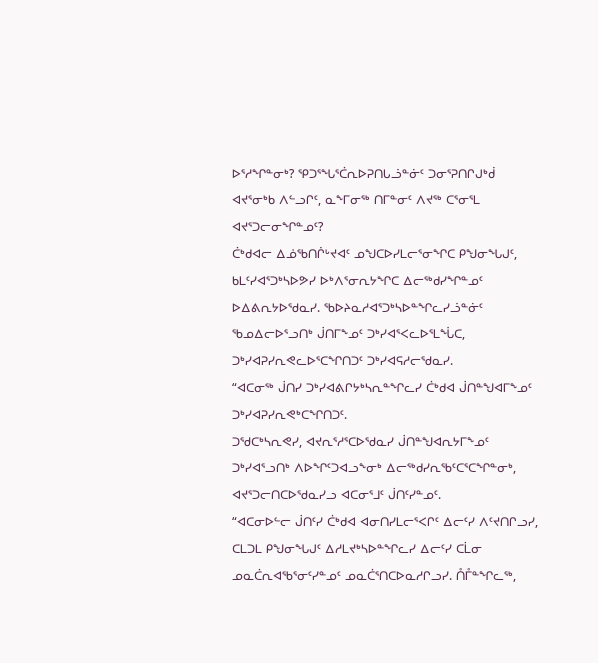ᐅᕐᓱᖏᓐᓂᒃ? ᕿᑐᕐᖓᕐᑖᕆᐅᕈᑎᒐᓘᓐᓃᑦ ᑐᓂᕐᕈᑎᒋᒍᒃᑰ ᐊᔪᕐᓂᒃᑲ ᐱᓪᓗᒋᑦ, ᓇᖕᒥᓂᖅ ᑎᒥᓐᓂᑦ ᐱᔪᖅ ᑕᕐᓂᕐᒪ ᐊᔪᕐᑐᓕᓂᖏᓐᓄᑦ?
ᑖᒃᑯᐊᓕ ᐃᓅᖃᑎᒌᒡᔪᐊᑦ ᓄᖑᑕᐅᓯᒪᓕᕐᓂᖏᑕ ᑭᖑᓂᖓᒍᑦ, ᑲᒪᑦᓯᐊᕐᑐᒃᓴᐅᕗᓯ ᐅᒃᐱᕐᓂᕆᔭᖏᑕ ᐃᓕᖅᑯᓯᖏᓐᓄᑦ ᐅᐃᕕᕆᔭᐅᖁᓇᓯ. ᖃᐅᔨᓇᓱᐊᕐᑐᒃᓴᐅᓐᖏᓚᓯᓘᓐᓃᑦ ᖃᓄᐃᓕᐅᕐᓗᑎᒃ ᒎᑎᒥᖕᓄᑦ ᑐᒃᓯᐊᕐᐸᓚᐅᕐᒪᖔᑕ, ᑐᒃᓯᐊᕈᓯᕆᕙᓚᐅᕐᑕᖏᑎᑐᑦ ᑐᒃᓯᐊᕋᓱᓕᖁᓇᓯ.
“ᐊᑕᓂᖅ ᒎᑎᓯ ᑐᒃᓯᐊᕕᒋᔭᒃᓴᕆᓐᖏᓚᓯ ᑖᒃᑯᐊ ᒎᑎᓐᖑᐊᒥᖕᓄᑦ ᑐᒃᓯᐊᕈᓯᕆᕙᒃᑕᖏᑎᑐᑦ.
ᑐᖁᑕᒃᓴᕆᕙᓯ, ᐊᔪᕆᕐᓱᕐᑕᐅᖁᓇᓯ ᒎᑎᓐᖑᐊᕆᔭᒥᖕᓄᑦ ᑐᒃᓯᐊᕐᓗᑎᒃ ᐱᐅᖏᑦᑐᐊᓗᖕᓂᒃ ᐃᓕᖅᑯᓯᕆᖃᑦᑕᕐᑕᖏᓐᓂᒃ, ᐊᔪᕐᑐᓕᑎᑕᐅᖁᓇᓯᓗ ᐊᑕᓂᕐᒧᑦ ᒎᑎᑦᓯᓐᓄᑦ.
“ᐊᑕᓂᐅᓪᓕ ᒎᑎᑦᓯ ᑖᒃᑯᐊ ᐊᓂᑎᓯᒪᓕᕐᐸᒋᑦ ᐃᓕᑦᓯ ᐱᑦᔪᑎᒋᓗᓯ, ᑕᒪᑐᒪ ᑭᖑᓂᖓᒍᑦ ᐃᓱᒪᔪᒃᓴᐅᓐᖏᓚᓯ ᐃᓕᑦᓯ ᑕᒫᓂ ᓄᓇᑖᕆᐊᖃᕐᓂᑦᓯᓐᓄᑦ ᓄᓇᑖᕐᑎᑕᐅᓇᓱᒋᓗᓯ. ᑍᒤᓐᖏᓚᖅ,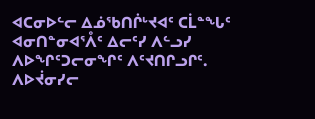ᐊᑕᓂᐅᓪᓕ ᐃᓅᖃᑎᒌᒡᔪᐊᑦ ᑕᒫᓐᖓᑦ ᐊᓂᑎᓐᓂᐊᕐᐰᑦ ᐃᓕᑦᓯ ᐱᓪᓗᓯ ᐱᐅᖏᑦᑐᓕᓂᖏᑦ ᐱᑦᔪᑎᒋᓗᒋᑦ.
ᐱᐅᔫᓂᓯᓕ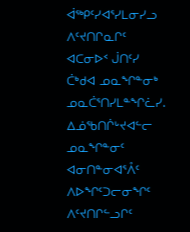ᐋᖅᑭᑦᓯᐊᕐᓯᒪᓂᓯᓗ ᐱᑦᔪᑎᒋᓇᒋᑦ ᐊᑕᓂᐅᑉ ᒎᑎᑦᓯ ᑖᒃᑯᐊ ᓄᓇᖏᓐᓂᒃ ᓄᓇᑖᕐᑎᓯᒪᓐᖏᓛᓯ. ᐃᓅᖃᑎᒌᒡᔪᐊᓪᓕ ᓄᓇᖏᓐᓂᑦ ᐊᓂᑎᓐᓂᐊᕐᐰᑦ ᐱᐅᖏᑦᑐᓕᓂᖏᑦ ᐱᑦᔪᑎᒋᓪᓗᒋᑦ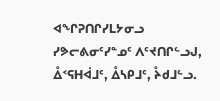ᐊᖏᕈᑎᒋᓯᒪᔭᓂᓗ ᓯᕗᓕᕕᓂᑦᓯᓐᓄᑦ ᐱᑦᔪᑎᒋᓪᓗᒍ, ᐂᑉᕋᕼᐋᒧᑦ, ᐂᓴᑭᒧᑦ, ᔧᑯᒧᓪᓗ.